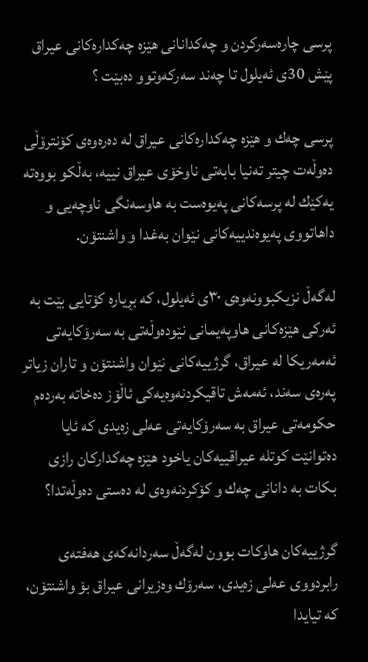پرسی چارەسەركردن و چەكدانانی هێزە چەكدارەكانی عیراق پێش 30ی ئەیلول تا چەند سەركەوتوو دەبێت ؟

پرسی چەك و هێزە چەكدارەكانی عیراق لە دەرەوەی كۆنترۆڵی دەوڵەت چیتر تەنیا بابەتی ناوخۆی عیراق نییە، بەڵكو بووەتە یەكێك لە پرسەكانی پەیوەست بە هاوسەنگی ناوچەیی و داهاتووی پەیوەندییەكانی نێوان بەغدا و واشنتۆن.

لەگەڵ نزیكبوونەوەی ٣٠ی ئەیلول، كە بڕیارە كۆتایی بێت بە ئەركی هێزەكانی هاوپەیمانی نێودەوڵەتی بە سەرۆكایەتی ئەمەریكا لە عیراق، گرژییەكانی نێوان واشنتۆن و تاران زیاتر پەرەی سەند، ئەمەش تاقیكردنەوەیەكی ئاڵۆز دەخاتە بەردەم حكومەتی عیراق بە سەرۆكایەتی عەلی زەیدی كە ئایا دەتوانێت كوتلە عیراقییەكان یاخود هێزە چەكداركان رازی بكات بە دانانی چەك و كۆكردنەوەی لە دەستی دەوڵەتدا؟

گرژییەكان هاوكات بوون لەگەڵ سەردانەكەی هەفتەی رابردووی عەلی زەیدی، سەرۆك وەزیرانی عیراق بۆ واشنتۆن، كە تیایدا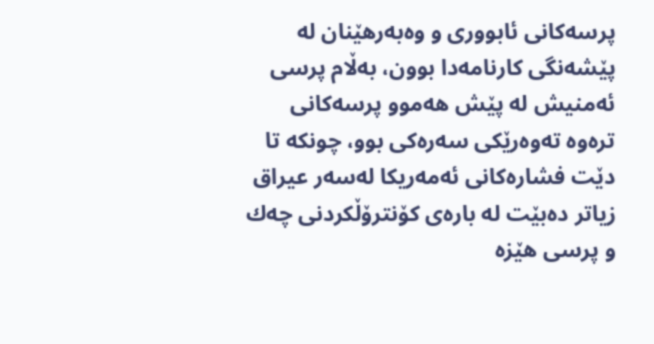پرسەكانی ئابووری و وەبەرهێنان لە پێشەنگی كارنامەدا بوون، بەڵام پرسی ئەمنیش لە پێش هەموو پرسەكانی ترەوە تەوەرێكی سەرەكی بوو، چونكە تا دێت فشارەكانی ئەمەریكا لەسەر عیراق زیاتر دەبێت لە بارەی كۆنترۆڵكردنی چەك و پرسی هێزە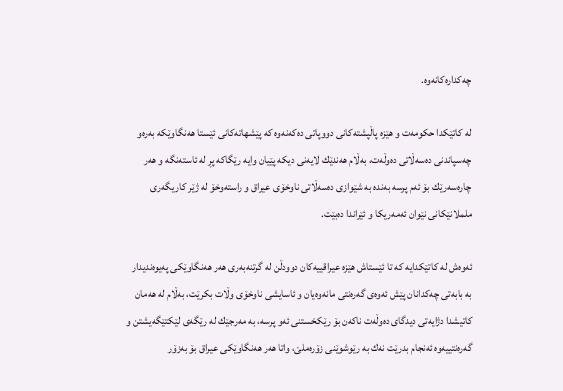چەكدارەكانەوە.

لە كاتێكدا حكومەت و هێزە پاڵپشتەكانی دووپاتی دەكەنەوە كە پێشهاتەكانی ئێستا هەنگاوێكە بەرەو چەسپاندنی دەسەڵاتی دەوڵەت، بەڵام هەندێك لایەنی دیكە پێیان وایە رێگاكە پڕ لە ئاستەنگە و هەر چارەسەرێك بۆ ئەم پرسە بەندە بە شێوازی دەسەڵاتی ناوخۆی عیراق و راستەوخۆ لە ژێر كاریگەری ململانێكانی نێوان ئەمەریكا و ئێراندا دەبێت.

ئەوەش لە كاتێكدایە كە تا ئێستاش هێزە عیراقییەكان دوودڵن لە گرتنەبەری هەر هەنگاوێكی پەیوەندیدار بە بابەتی چەكدانان پێش ئەوەی گەرەنتی مانەوەیان و ئاسایشی ناوخۆی وڵات بكرێت، بەڵام لە هەمان كاتیشدا دژایەتی دیدگای دەوڵەت ناكەن بۆ رێكخستنی ئەو پرسە، بە مەرجێك لە رێگەی لێكتێگەیشتن و گەرەنتییەوە ئەنجام بدرێت نەك بە رێوشوێنی زۆرەملێ، واتا هەر هەنگاوێكی عیراق بۆ بەزۆر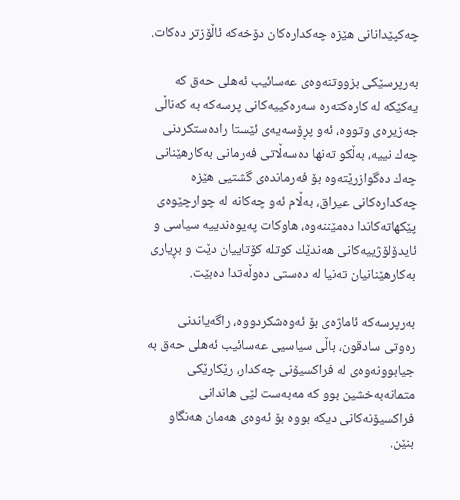چەكپێدانانی هێزە چەكدارەكان دۆخەكە ئاڵۆزتر دەكات.

بەرپرسێكی بزووتنەوەی عەسائیب ئەهلی حەق كە یەكێكە لە كارەكتەرە سەرەكییەكانی پرسەكە بە كەناڵی جەزیرەی وتووە، ئەو پڕۆسەیەی ئێستا رادەستكردنی چەك نییە، بەڵكو تەنها دەسەڵاتی فەرمانی بەكارهێنانی چەك دەگوازرێتەوە بۆ فەرماندەی گشتیی هێزە چەكدارەكانی عیراق، بەڵام ئەو چەكانە لە چوارچێوەی پێكهاتەكاندا دەمێننەوە، هاوكات پەیوەندییە سیاسی و ئایدۆلۆژییەكانی هەندێك كوتلە كۆتاییان دێت و بڕیاری بەكارهێنانیان تەنیا لە دەستی دەوڵەتدا دەبێت.

بەرپرسەكە ئاماژەی بۆ ئەوەشكردووە، راگەیاندنی رەوتی سادقون، باڵی سیاسیی عەسائیب ئەهلی حەق بە جیابوونەوەی لە فراكسیۆنی چەكدار، رێكارێكی متمانەبەخشین بوو كە مەبەست لێی هاندانی فراكسیۆنەكانی دیكە بووە بۆ ئەوەی هەمان هەنگاو بنێن.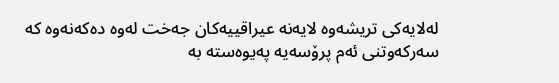لەلایەكی تریشەوە لایەنە عیراقییەكان جەخت لەوە دەكەنەوە كە سەركەوتنی ئەم پرۆسەیە پەیوەستە بە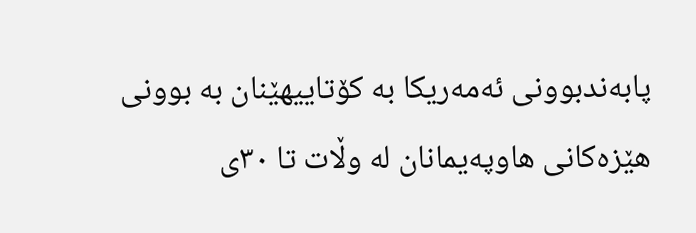پابەندبوونی ئەمەریكا بە كۆتاییهێنان بە بوونی هێزەكانی هاوپەیمانان لە وڵات تا ٣٠ی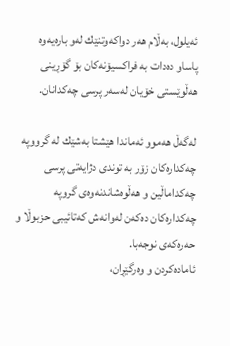ئەیلول، بەڵام هەر دواكەوتنێك لەو بارەیەوە پاساو دەدات بە فراكسیۆنەكان بۆ گۆڕینی هەڵوێستی خۆیان لەسەر پرسی چەكدانان.

لەگەڵ هەموو ئەماندا هێشتا بەشێك لە گرووپە چەكدارەكان زۆر بە توندی دژایەتی پرسی چەكداماڵین و هەڵوەشاندنەوەی گروپە چەكدارەكان دەكەن لەوانەش كەتائیبی حزبوڵا و حەرەكەی نوجەبا.
ئامادەكردن و وەرگێڕان،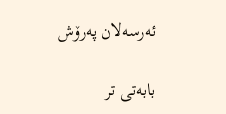ئەرسەلان پەرۆش

بابەتی تر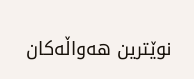نوێترین هەواڵەکان